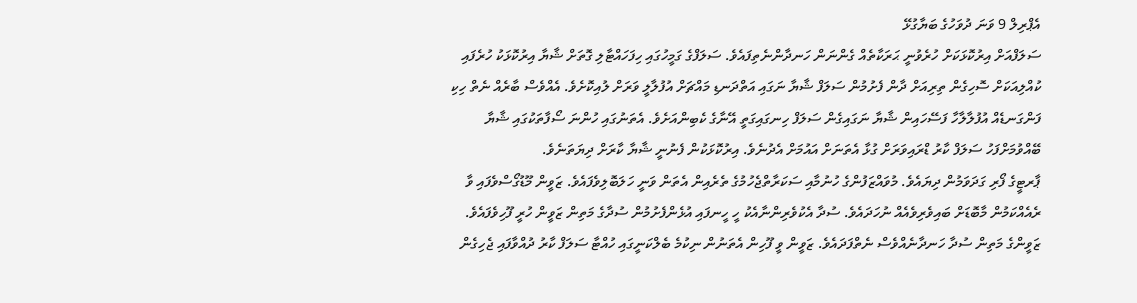އެޕްރިލް 9 ވަނަ ދުވަހުގެ ބަޔާގުޅޭ
ސަލަފްއަށް އިރުކޮޅަކަށް ހުރެވުނީ ޙަރަކާތެއް ގެންނަން ހަނދާންނެތިފައެވެ. ސަލަފްގެ ގަމީހުގައި ހިފަހައްޓާލި ގޮތަށް ޝާޔާ އިރުކޮޅަކު ހުރެފައި ކުއްލިއަކަށް ސޮހިގެން ތިރިއަށް ދާން ފެށުމުން ސަލަފް ޝާޔާ ނަގައި އަތްދަނޑި މައްޗަށް އުފުލާލީ ވަރަށް ލުއިކޮށެވެ. އެއްވެސް ބާރެއް ނެތް ހިކި ފަންގަނޑެއް އުފުލާލާހާ ފަސޭހައިން ޝާޔާ ނަގައިގެން ސަލަފް ހިނގައިގަތީ އޭނާގެ ކެބިންއަށެވެ. އެތަނުގައި ހުންނަ ސޯފާތަކުގައި ޝާޔާ ބޭއްވުމަށްފަހު ސަލަފް ކާރު ޑްރައިވަރަށް ގުޅާ އެތަނަށް އައުމަށް އެދުނެވެ. އިރުކޮޅަކުން ފެނުނީ ޝާޔާ ކާރަށް ދިޔަތަނެވެ.
ޕާރޓީގެ ފޯރި ގަދަވަމުން ދިޔައެވެ. މުވައްޒަފުންގެ ހުނުމާއި ސަކަރާތްޖެހުމުގެ ތެރެއިން އެތަން ވަނީ ހަލަބޮލިވެފައެވެ. ޒަވީން މޫޑުގޯސްވެފައި ވާ ރެއެއްކަމުން މާބޮޑަށް ބައިވެރިވެއެއް ނުހަދައެވެ. ސުދާ އެކުވެރިންނާއެކު ހީ ހީނފައި އުޅެންފެށުމުން ސުދާގެ މަތިން ޒަވީން ހުރީ ފޫހިވެފައެވެ. ޒަވީންގެ މަތިން ސުދާ ހަނދާނެއްވެސް ނެތްފަދައެވެ. ޒަވީން ވީ ފޫހިން އެތަނުން ނިކުމެ ބެލްކަނީގައި ހުއްޓާ ސަލަފް ކާރު ދުއްވާފައި ޖެހިގެން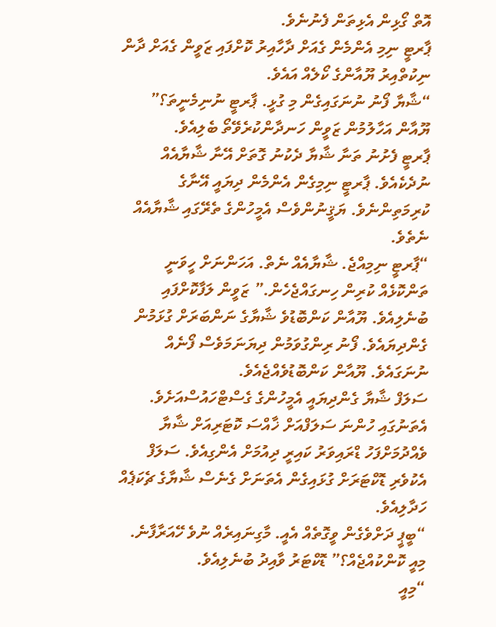އޮތް ގޯޅިން އެޅިތަން ފެނުނެވެ.
ޕާރޓީ ނިމި އެންމެން ގެއަށް ދާހާއިރު ކޮށްފައި ޒަވީން ގެއަށް ދާން ނިކުތްއިރު ޔޫއާންގެ ކޯލެއް އައެވެ.
“ޝާޔާ ފޯނު ނުނަގައިގެން މި ގުޅީ. ޕާރޓީ ނުނިމެނީތަ؟” ޔޫއާން އަހާލުމުން ޒަވީން ހަނދާންކުރެވޭތޯ ބެލިއެވެ.
ޕާރޓީ ފެށުނު ތަނާ ޝާޔާ ދެކުނު ގޮތަށް އޭނާ ޝާޔާއެއް ނުދެކެއެވެ. ޕާރޓީ ނިމިގެން އެންމެން ދިޔައީ އޭނާގެ ކުރިމަތިންނެވެ. ޔަޤީނުންވެސް އެމީހުންގެ ތެރޭގައި ޝާޔާއެއް ނެތެވެ.
“ޕާރޓީ ނިމިއްޖެ. ޝާޔާއެއް ނެތް. އަހަންނަށް ހީވަނީ ތަންކޮޅެއް ކުރިން ހިނގައްޖެހެން.” ޒަވީން ލަފާކޮށްފައި ބުނެލިއެވެ. ޔޫއާން ކަންބޮޑުވެ ޝާޔާގެ ނަންބަރަށް ގުޅަމުން ގެންދިޔައެވެ. ފޯނު ރިންގުވަމުން ދިޔަނަމަވެސް ފޯނެއް ނުނަގައެވެ. ޔޫއާން ކަންބޮޑުވެއްޖެއެވެ.
ސަލަފް ޝާޔާ ގެންދިޔައީ އެމީހުންގެ ގެސްޓްހައުސްއަށެވެ. އެތަނުގައި ހުންނަ ސަލަފްއަށް ޚާއްސަ ކޮޓަރިއަށް ޝާޔާ ވެއްދުމަށްފަހު ޑްރައިވަރު ކައިރީ ދިއުމަށް އެންގިއެވެ. ސަލަފް އެކުވެރި ޑޮކްޓަރަށް ގުޅައިގެން އެތަނަށް ގެނެސް ޝާޔާގެ ޗެކަޕެއް ހަދާލިއެވެ.
“ބީޕީ ދަށްވެގެން ވީގޮތެއް އެއީ. މާގިނައިރެއް ނުވެ ހޭއަރާފާނެ. މިއީ ކޮންކުއްޖެއް؟” ޑޮކްޓަރު ވާއިދު ބުނެލިއެވެ.
“މިއީ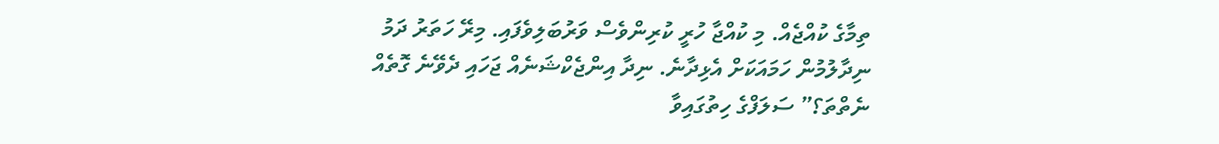ތިމާގެ ކުއްޖެއް. މި ކުއްޖާ ހުރީ ކުރިންވެސް ވަރުބަލިވެފައި. މިރޭ ހަތަރު ދަމު ނިދާލުމުން ހަމައަކަށް އެޅިދާނެ. ނިދާ އިންޖެކްޝަނެއް ޖަހައި ދެވޭނެ ގޮތެއް ނެތްތަ؟” ސަލަފްގެ ހިތުގައިވާ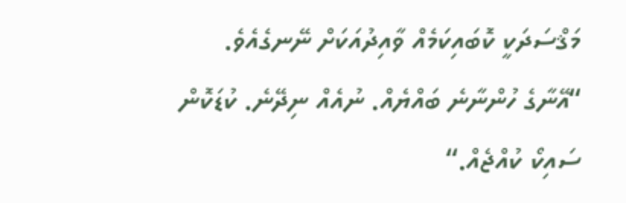މަޤްސަދަކީ ކޮބައިކަމެއް ވާއިދުއަކަށް ނޭނގެއެވެ.
“އޭނާގެ ހުންނާނެ ބައްޔެއް. ނުއެއް ނިދޭނެ. ކުޑަކޮން ސައިކޯ ކުއްޖެއް.“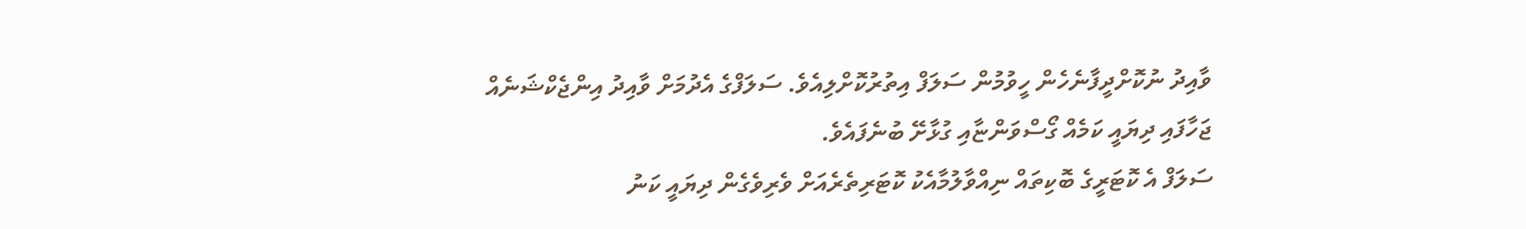ވާއިދު ނުކޮށްދީފާނެހެން ހީވުމުން ސަލަފް އިތުރުކޮށްލިއެވެ. ސަލަފްގެ އެދުމަށް ވާއިދު އިންޖެކްޝަނެއް ޖަހާފައި ދިޔައީ ކަމެއް ގޯސްވަންޏާއި ގުޅާށޭ ބުނެފައެވެ.
ސަލަފް އެ ކޮޓަރީގެ ބޮކިތައް ނިއްވާލުމާއެކު ކޮޓަރިތެރެއަށް ވެރިވެގެން ދިޔައީ ކަނު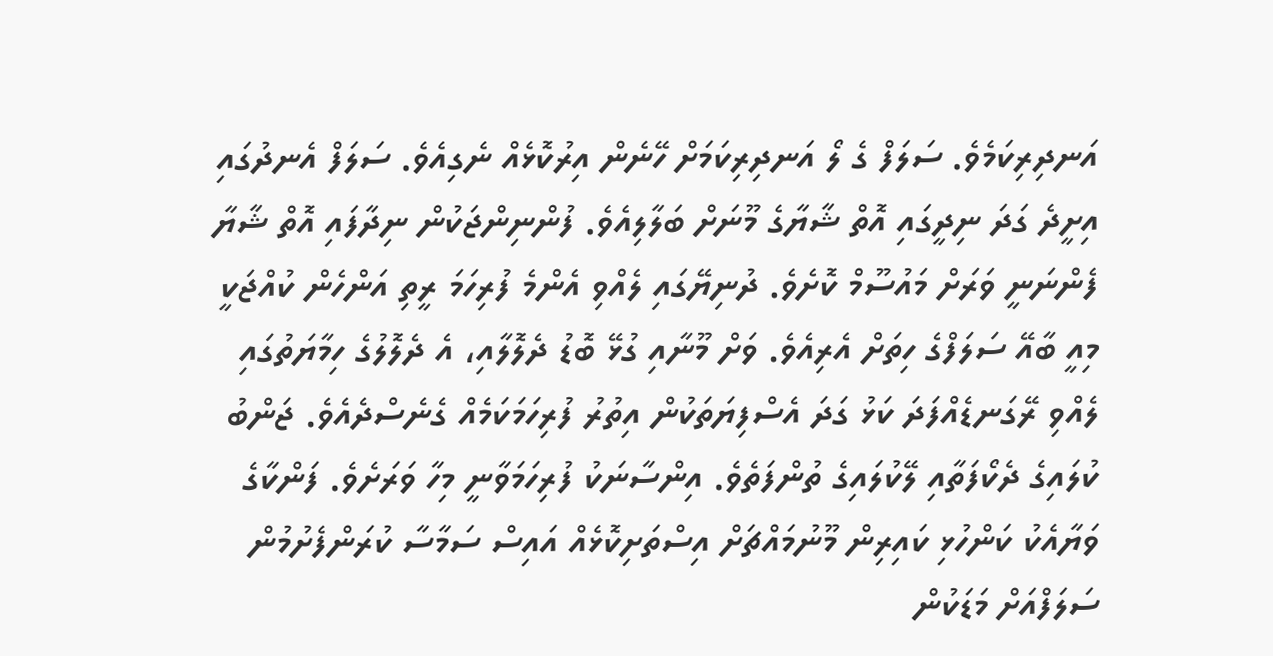އަނދިރިކަމެވެ. ސަލަފް ގެ ލޯ އަނދިރިކަމަށް ހޭނެން އިރުކޮޅެއް ނެގިއެވެ. ސަލަފް އެނދުގައި އިށީދެ ގަދަ ނިދީގައި އޮތް ޝާޔާގެ މޫނަށް ބަލާލިއެވެ. ފުންނިންޖަކުން ނިދާފައި އޮތް ޝާޔާ ފެންނަނީ ވަރަށް މައުސޫމް ކޮށެވެ. ދުނިޔޭގައި ލެއްވި އެންމެ ފުރިހަމަ ރީތި އަންހެން ކުއްޖަކީ މިއީ ބާއޭ ސަލަފްގެ ހިތަށް އެރިއެވެ. ވަށް މޫނާއި ގުޅޭ ބޮޑު ދެލޮލާއި، އެ ދެލޮލުގެ ހިމާޔަތުގައި ލެއްވި ރޭގަނޑެއްފަދަ ކަޅު ގަދަ އެސްފިޔަތަކުން އިތުރު ފުރިހަމަކަމެއް ގެނެސްދެއެވެ. ޖަންބު ކުލައިގެ ދެކޯފަތާއި ލޭކުލައިގެ ތުންފަތެވެ. އިންސާނަކު ފުރިހަމަވާނީ މިހާ ވަރަށެވެ. ފަންކާގެ ވަޔާއެކު ކަންހުޅި ކައިރިން މޫނުމައްޗަށް އިސްތަށިކޮޅެއް އައިސް ސަމާސާ ކުރަންފެށުމުން ސަލަފްއަށް މަޑަކުން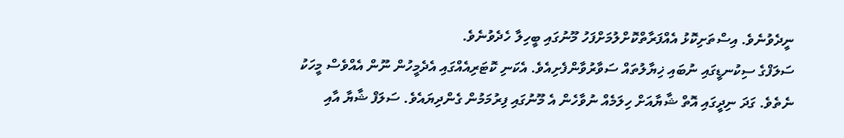ނީދެވުނެވެ. އިސްތަށިކޮޅު އެއްފަރާތްކޮށްލުމަށްފަހު މޫނުގައި ބީހިލާ ހެދެވުނެވެ.
ސަލަފްގެ ސިކުނޑީގައި ނުބައި ޚިޔާލުތައް ސަވާރުވާންފެށިއެވެ. އެކަނި ކޮޓަރިއެއްގައި އެދެމީހުން ނޫން އެއްވެސް މީހަކު ނެތެވެ. ގަދަ ނިދީގައި އޮތް ޝާޔާއަށް ހިލަމެއް ނުވާހެން އެ މޫނުގައި ފިރުމަމުން ގެންދިޔައެވެ. ސަލަފް ޝާޔާ އާއި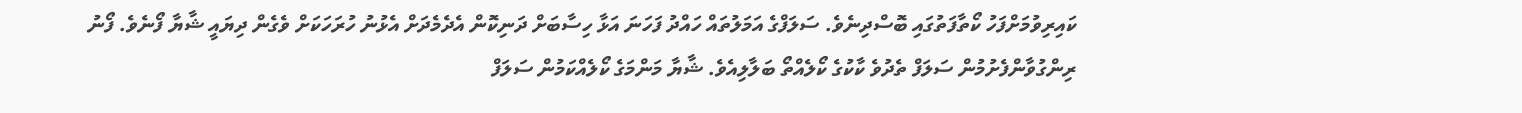ކައިރިވުމަށްފަހު ކޯތާފަތުގައި ބޮސްދިނެވެ. ސަލަފްގެ އަމަލުތައް ހައްދު ފަހަނަ އަޅާ ހިސާބަށް ދަނިކޮން އެދެމެދަށް އެޅުނު ހުރަހަކަށް ވެގެން ދިޔައީ ޝާޔާ ފޯނެވެ. ފޯނު ރިންގުވާންފެށުމުން ސަލަފް ތެދުވެ ކާކުގެ ކޯލެއްތޯ ބަލާލިއެވެ. ޝާޔާ މަންމަގެ ކޯލެއްކަމުން ސަލަފް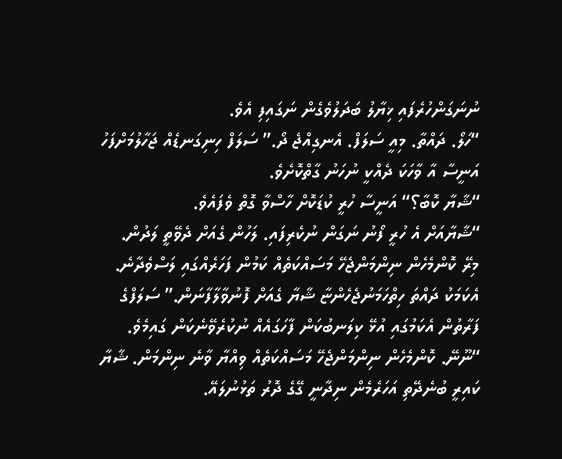ނުނަގަންހުރެފައި ޚިޔާލު ބަދަލުވެގެން ނަގައިފި އެވެ.
“ހަލޯ. ދައްތާ. މިއީ ސަލަފް. އެނގިއްޖެ ދޯ.” ސަލަފް ހިނިގަނޑެއް ޖަހާލުމަށްފަހު އަނީސާ އާ ވާހަކަ ދެއްކީ ނުހަނު ގާތްކޮށެވެ.
“ޝާޔާ ކޮބާ؟“ އަނީސާ ހުރީ ކުޑަކޮށް ހާސްވާ ގޮތް ވެފައެވެ.
“ޝާޔާއަށް އެ ހުރީ ފޯނު ނަގަން ނުކެރިފައި. ލަހުން ގެއަށް ދެވޭތީ ލަދުން. މިރޭ ކޮންމެހެން ނިންމަންޖެހޭ މަސައްކަތެއް ކަމުން ފަހަރެއްގައި ލަސްވެދާނެ. އެކަމަކު ދައްތަ ހިތްހަމަނުޖެހެންޏާ ޝާޔާ ގެއަށް ފޮނުވާލާފާނަން.” ސަލަފްގެ ފަރާތުން އެކަމުގައި އުޅޭ ކިލަނބުކަން ފާހަގައެއް ނުކުރެވޭނެކަން ގައިމެވެ.
“ނޫނޭ. ކޮންމެހެން ނިންމަންޖެހޭ މަސައްކަތެއް ވިއްޔާ ވާނެ ނިންމަން. ޝާޔާ ކައިރީ ބުނެދޭތި އަހަރެމެން ނިދާނީ ގޭގެ ދޮރު ތަޅުނުލައޭ.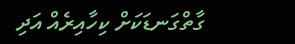ގާތްގަނޑަކަށް ކިހާއިރެއް އަދި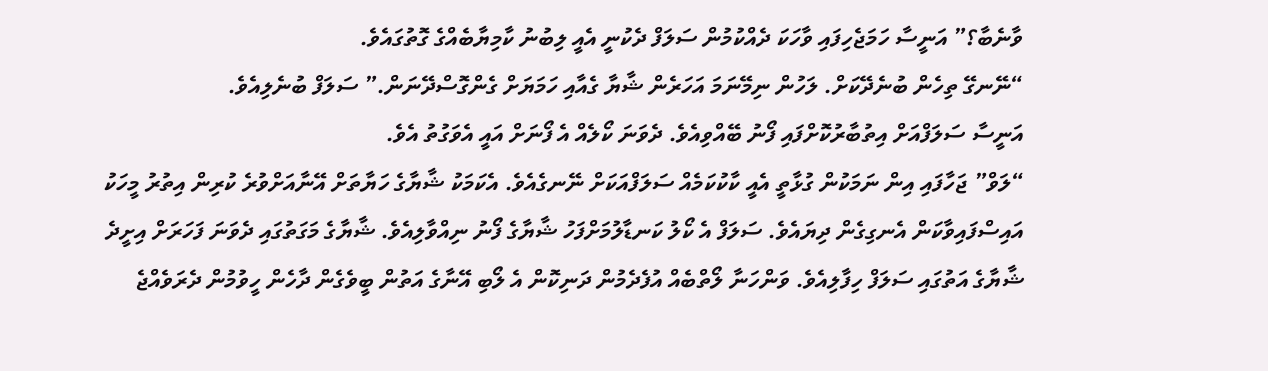ވާނެބާ؟” އަނީސާ ހަމަޖެހިފައި ވާހަކަ ދެއްކުމުން ސަލަފް ދެކުނީ އެއީ ލިބުނު ކާމިޔާބެއްގެ ގޮތުގައެވެ.
“ނޭނގޭ ތިހެން ބުނެދޭކަށް. ލަހުން ނިމޭނަމަ އަހަރެން ޝާޔާ ގެއާއި ހަމަޔަށް ގެންގޮސްދޭނަން.” ސަލަފް ބުނެލިއެވެ.
އަނީސާ ސަލަފްއަށް އިތުބާރުކޮށްފައި ފޯނު ބޭއްވިއެވެ. ދެވަނަ ކޯލެއް އެ ފޯނަށް އައީ އެވަގުތު އެވެ.
“ލަވް” ޖަހާފައި އިން ނަމަކުން ގުޅާތީ އެއީ ކާކުކަމެއް ސަލަފްއަކަށް ނޭނގެއެވެ. އެކަމަކު ޝާޔާގެ ހަޔާތަށް އޭނާއަށްވުރެ ކުރިން އިތުރު މީހަކު އައިސްފައިވާކަން އެނގިގެން ދިޔައެވެ. ސަލަފް އެ ކޯލު ކަނޑާލުމަށްފަހު ޝާޔާގެ ފޯނު ނިއްވާލިއެވެ. ޝާޔާގެ މަގަތުގައި ދެވަނަ ފަހަރަށް އިށީދެ ޝާޔާގެ އަތުގައި ސަލަފް ހިފާލިއެވެ. ވަންހަނާ ލޯތްބެއް އުފެދެމުން ދަނިކޮން އެ ލޯބި އޭނާގެ އަތުން ބީވެގެން ދާހެން ހީވުމުން ދެރަވެއްޖެ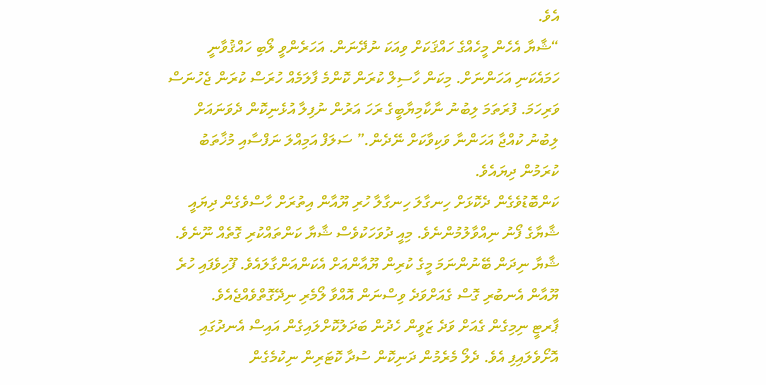އެވެ.
“ޝާޔާ އެހެން މީހެއްގެ ހައްޤަކަށް ވިއަކަ ނުދޭނަން. އަހަރެންވީ ލޯބި ހައްޤުވާނީ ހަމައެކަނި އަހަންނަށް. މިކަން ހާސިލް ކުރަން ކޮންމެ ފާލަމެއް ހުރަސް ކުރަން ޖެހުނަސް ވަރިހަމަ. ފުރަތަމަ ލިބުނު ނާކާމިޔާބީގެ ރަހަ އަރުން ނުފިލާ އުޅެނިކޮން ދެވަނައަށް ލިބުނު ކުއްޖާ އަހަންނާ ވަކިވާކަށް ނޭދެން.” ސަލަފް އަމިއްލަ ނަފްސާއި މުޚާތަބު ކުރަމުން ދިޔައެވެ.
ކަންބޮޑުވެގެން ދެކޮޅަށް ހިނގާލަ ހިނގާލާ ހުރި ޔޫއާން އިތުރަށް ހާސްވެގެން ދިޔައީ ޝާޔާގެ ފޯނު ނިއްވާލުމުންނެވެ. މިއީ ދުވަހަކުވެސް ޝާޔާ ކަންތައްކުރި ގޮތެއް ނޫނެވެ. ޝާޔާ ނިދަން ބޭނުންނަމަ މީގެ ކުރިން ޔޫއާންއަށް އެކަންއަންގާލައެވެ. ފޫހިވެފައި ހުރެ ޔޫއާން އެނބުރި ގޮސް ގެއަށްވަދެ ވިސްނަން އޮއްވާ ލޯމެރި ނިދޭގޮތްވެއްޖެއެވެ.
ޕާރޓީ ނިމިގެން ގެއަށް ވަދެ ޒަވީން ހެދުން ބަދަލުކޮށްލައިގެން އައިސް އެނދުގައި އޮށޯވެލައިފި އެވެ. ދެލޯ މެރެމުން ދަނިކޮން ސުދާ ކޮޓަރިން ނިކުމެގެން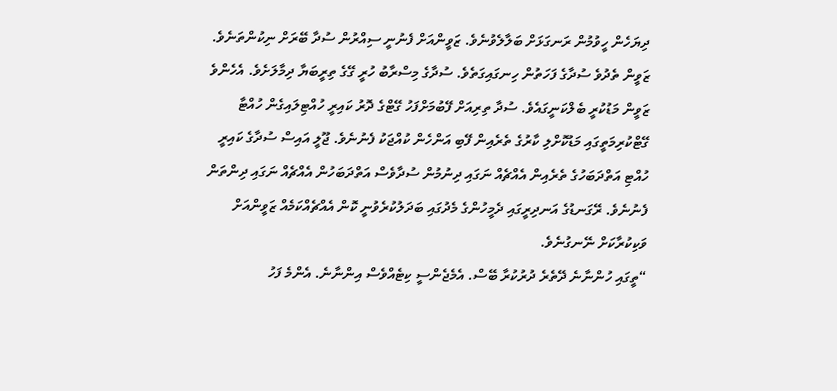ދިޔަހެން ހީވުމުން ރަނގަޅަށް ބަލާލެވުނެވެ. ޒަވީންއަށް ފެނުނީ ސިއްރުން ސުދާ ބޭރަށް ނިކުންތަނެވެ. ޒަވީން ތެދުވެ ސުދާގެ ފަހަތުން ހިނގައިގަތެވެ. ސުދާގެ މިސްރާބު ހުރީ ގޭގެ ތިރީބަޔާ ދިމާލަށެވެ. އެހެންވެ ޒަވީން މަޑުކުރީ ބެލްކަނީގައެވެ. ސުދާ ތިރިއަށް ފޭބުމަށްފަހު ގޭޓްގެ ދޮރު ކައިރީ ހުއްޓިލައިގެން ހުއްޓާ ގޭޓްކުރިމަތީގައި މަޑުކޮށްލި ކާރުގެ ތެރެއިން ފޭބި އަންހެން ކުއްޖަކު ފެނުނެވެ. ޖޫލީ އައިސް ސުދާގެ ކައިރީ ހުއްޓި އަތްދަބަހުގެ ތެރެއިން އެއްޗެއް ނަގައި ދިނުމުން ސުދާވެސް އަތްދަބަހުން އެއްޗެއް ނަގައި ދިންތަން ފެނުނެވެ. ރޭގަނޑުގެ އަނދިރީގައި ދެމީހުންގެ މެދުގައި ބަދަލުކުރެވުނީ ކޮން އެއްޗެއްކަމެއް ޒަވީންއަށް ވަކިކުރާކަށް ނޭނގުނެވެ.
“ތީގައި ހުންނާނެ ދޭތެރެ ދުރުކުރާ ބޭސް. އެމެޖެންސީ ކިޓެއްވެސް އިންނާނެ. އެންމެ ފަހު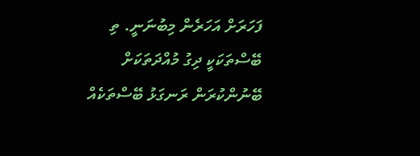ފަހަރަށް އަހަރެން މިބުނަނީ. ތި ބޭސްތަކަކީ ދިގު މުއްދަތަކަށް ބޭނުންކުރަން ރަނގަޅު ބޭސްތަކެއް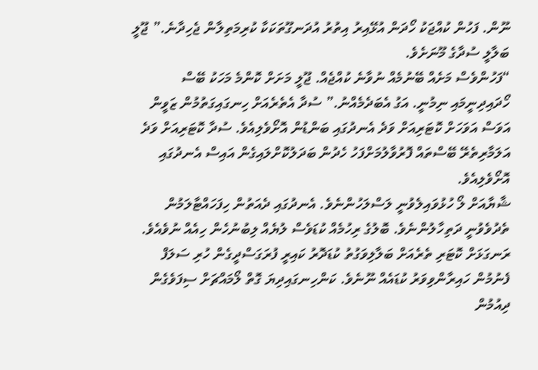ނޫން. ފަހުން ކުއްޖަކު ހޯދަން އުޅޭއިރު އިތުރު އުދަނގޫތަކަކާ ކުރިމަތިލާން ޖެހިދާނެ.” ޖޫލީ ބަލާލީ ސުދާގެ މޫނަށެވެ.
“ފަހުންވެސް މަށެއް ބޭނުމެއް ނުވާނެ ކުއްޖެއް. ޖޫލީ މަށަށް ކޮންމެ މަހަކު ބޭސް ހޯދައިދިނީމައި ނިމުނީ. އަގު އެބަދެމެއްނު.” ސުދާ އެތެރެއަށް ހިނގައިގަތުމުން ޒަވީން އަވަސް އަވަހަށް ކޮޓަރިއަށް ވަދެ އެނދުގައި ބަންޑުން އޮށޯވެލިއެވެ. ސުދާ ކޮޓަރިއަށް ވަދެ އަލަމާރިތެރޭ ބޭސްތައް ފޮރުވާލުމަށްފަހު ހެދުން ބަދަލުކޮށްލައިގެން އައިސް އެނދުގައި އޮށޯވެލިއެވެ.
ޝާޔާއަށް ލޯ ހުޅުވައިލެވުނީ ލަސްލަހުންނެވެ. އެނދުގައި ދެއަތުން ހިފަހައްޓާލަމުން ތެދުވެވުނީ ދަތިހާލުންނެވެ. ބޮލުގެ ރިހުމެއް ކުޑަވެސް ލުޔެއް ލިބުނުހެން ހިއެއް ނުވެއެވެ. ރަނގަޅަށް ކޮޓަރި ތެރެއަށް ބަލާލިވަގުތު ކުޑަދޮރު ކައިރީ ފުރަގަސްދީގެން ހުރި ސަލަފް ފެނުމުން ހައިރާންވިވަރު ކުޑައެއް ނޫނެވެ. ކަންހިނގައިދިޔަ ގޮތް ލޯމައްޗަށް ސިފަވެގެން ދިއުމުން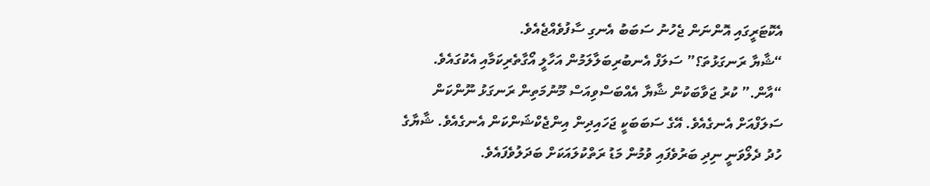އެކޮޓަރީގައި އޮންނަން ޖެހުނު ސަބަބު އެނގި ސާފުވެއްޖެއެވެ.
“ޝާޔާ ރަނގަޅުތަ؟” ސަލަފް އެނބުރިބަލާލަމުން އަހާލީ އޯގާތެރިކަމާއި އެކުގައެވެ.
“އާން.” ކުރު ޖަވާބަކުން ޝާޔާ އެއްބަސްވިއަސް މޫނުމަތިން ރަނގަޅު ނޫންކަން ސަލަފްއަށް އެނގެއެވެ. އޭގެ ސަބަބަކީ ޖަހައިދިން އިންޖެކްޝަންކަން އެނގެއެވެ. ޝާޔާގެ ހުދު ދެލޯވަނީ ނިދި ބަރުވެފައި ވުމުން މަޑު ރަތްކުލައަކަށް ބަދަލުވެފައެވެ.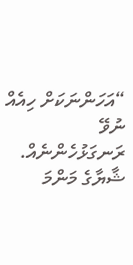“އަހަންނަކަށް ހިއެއް ނުވޭ ރަނގަޅުހެންނެއް. ޝާޔާގެ މަންމަ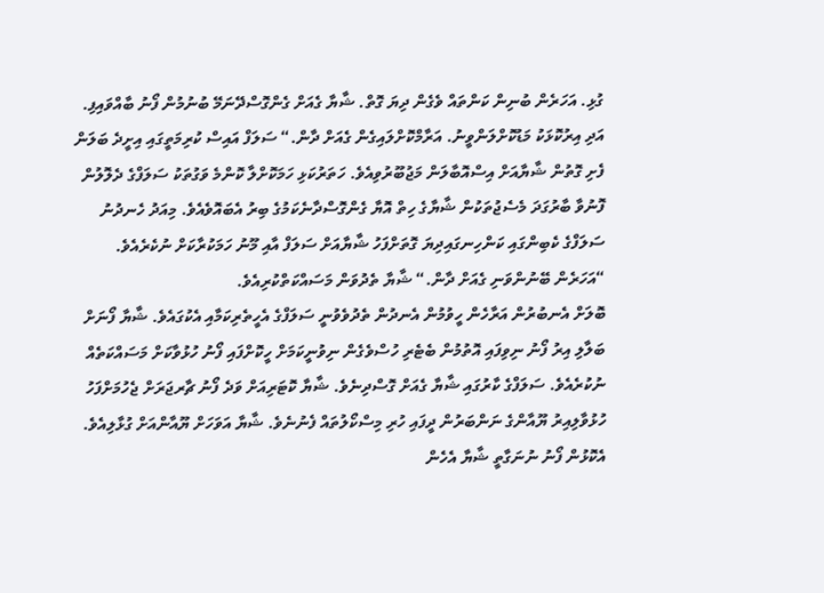ގުޅި. އަހަރެން ބުނިން ކަންތައް ވެގެން ދިޔަ ގޮތް. ޝާޔާ ގެއަށް ގެންގޮސްދޭނަމޭ ބުނުމުން ފޯނު ބާއްވައިފި. އަދި އިރުކޮޅަކު މަޑުކޮށްލަންވީނު. އަރާމްކޮށްލައިގެން ގެއަށް ދާން.“ ސަލަފް އައިސް ކުރިމަތީގައި އިށީދެ ބަލަން ފެށި ގޮތުން ޝާޔާއަށް އިސްއޮބާލަން މަޖުބޫރުވިއެވެ. ހަތަރުކަޅި ހަމަކޮށްލާ ކޮންމެ ވަގުތަކު ސަލަފްގެ ދެލޮލުން ފޮނުވާ ބާރުގަދަ މެސެޖުތަކުން ޝާޔާގެ ހިތް އޮޔާ ގެންގޮސްދާނެކަމުގެ ބިރު އެބައޮވެއެވެ. މިއަދު ހެނދުނު ސަލަފްގެ ކެބިންގައި ކަންހިނގައިދިޔަ ގޮތަށްފަހު ޝާޔާއަށް ސަލަފް އާއި މޫނު ހަމަކުރާކަށް ނުކެރެއެވެ.
“އަހަރެން ބޭނުންވަނި ގެއަށް ދާން.“ ޝާޔާ ތެދުވަން މަސައްކަތްކުރިއެވެ.
ބޮލަށް އެނބުރުން އަރާހެން ހީވުމުން އެނދުން ތެދުވެވުނީ ސަލަފްގެ އެހީތެރިކަމާއި އެކުގައެވެ. ޝާޔާ ފޯނަށް ބަލާލި އިރު ފޯނު ނިވިފައި އޮތުމުން ބެޓެރި ހުސްވެގެން ނިވުނީކަމަށް ހީކޮށްފައި ފޯނު ހުޅުވާކަށް މަސައްކަތެއް ނުކުރެއެވެ. ސަލަފްގެ ކާރުގައި ޝާޔާ ގެއަށް ގޮސްދިނެވެ. ޝާޔާ ކޮޓަރިއަށް ވަދެ ފޯނު ޗާރޖަރަށް ޖެހުމަށްފަހު ހުޅުވާލިއިރު ޔޫއާންގެ ނަންބަރުން ދީފައި ހުރި މިސްކޯލުތައް ފެނުނެވެ. ޝާޔާ އަވަހަށް ޔޫއާންއަށް ގުޅާލިއެވެ. އެކޮޅުން ފޯނު ނުނަގާތީ ޝާޔާ އެހެން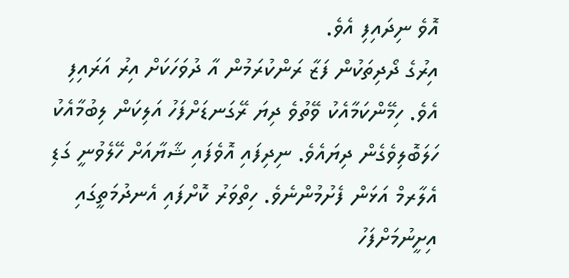އޮވެ ނިދައިފި އެވެ.
އިރުގެ ދޯދިތަކުން ފަޒާ ރަންކުރަމުން އާ ދުވަހަކަށް އިރު އަރައިފި އެވެ. ހިމޭންކަމާއެކު ވޭތުވެ ދިޔަ ރޭގަނޑަށްފަހު އަލިކަން ލިބުމާއެކު ހަލަބޮލިވެގެން ދިޔައެވެ. ނިދިފައި އޮވެފައި ޝާޔާއަށް ހޭލެވުނީ ގަޑި އެލާރމް އަޅަން ފެށުމުންނެވެ. ހިތްވަރު ކޮށްފައި އެނދުމަތީގައި އިށީނުމަށްފަހު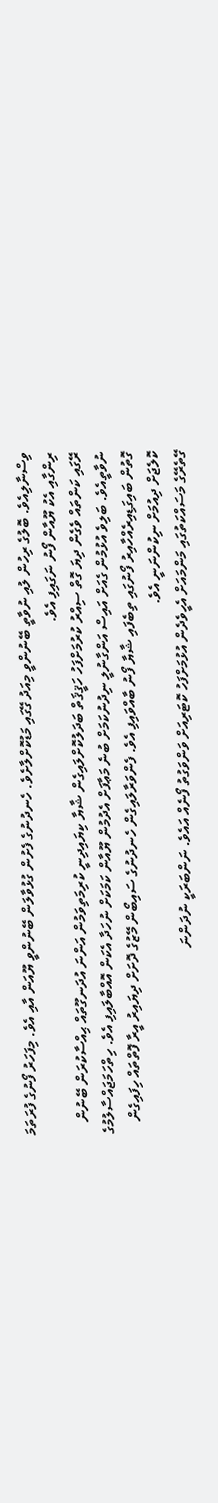ވިސްނާލިއެވެ. ބޮލުގެ ރިހުން ލުއި ނުވާތީ ބޭނުންވީ މިއަދު ގޭގައި މަޑުކޮށްލާށެވެ. ހެނދުނުގެ ފެށުން ގުޅުވާލަން ބޭނުންވީ ޔޫއަން އާއި އެވެ. މިފަހަރު ފޯނުގެ ފުރަތަމަ ރިންގާއި އެކު ޔޫއާން ފޯނު ނަގައިފި އެވެ.
ރޭގައި ކަންތައް ވެގެން ދިޔަ ގޮތް ސިއްރު ކުރުމަށްފަހު ހަޤީޤަތް ބަދަލުކޮށްލައިގެން ޝާޔާ ކިޔައިދިނީ ކުރިމަތިވަމުން އަންނަ އުދަނގޫތައް ޙިއްސާކުރަން ބޭނުން ނުވާތީއެވެ. ބަލިވެ އުޅުމުން ގެއަށް އައިސް އަންގާނުލީ ނިދުނުކަމަށް ބުނެ މަޢާފަށް އެދުމުން ޔޫއާން ކަމަކަށް ނުހަދާ އެކަން އޮއްބާލައިފި އެވެ. ހިތްހަމަޖައްސާލުމުގެ ގޮތުން ބައިގަޑިއިރެއްހާއިރު ފޯނުގައި ތިބެފައި ޝާޔާ ފޯނު ބާއްވައިފި އެވެ. ފެންވަރާލައިގެން ހެނދުނުގެ ސައިބޯން މޭޒުގެ ދޮށަށް ދިޔައިރު އީރާ ފޮތްތައް ހިފައިގެން ކޮލެޖަށް ދިއުމަށް ނިކުންނަނީ އެވެ.
ގޭތެރޭގެ މަސައްކަތުގައި މަންމައަށް އެހީވެދެން އުޅުމަށްފަހު ކޮޓަރިއަށް ވަންވަގުތު ފޯނެއް އައެވެ. ނަންބަރަކީ ނުދަންނަ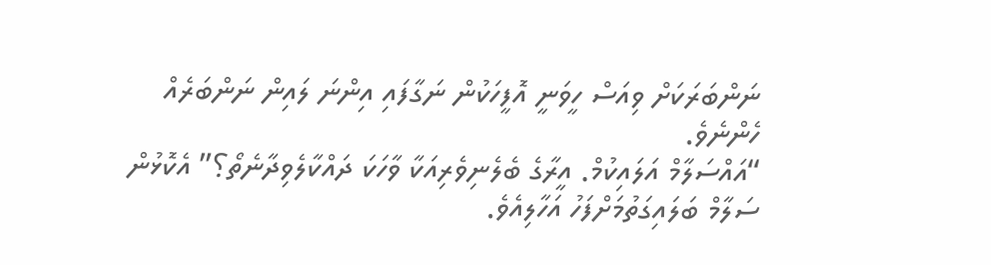ނަންބަރަކަށް ވިއަސް ހީވަނީ އޮފީހަކުން ނަގާފައި އިންނަ ލައިން ނަންބަރެއް ހެންނެވެ.
“އައްސަލާމް އަލައިކުމް. އީރާގެ ބެލެނިވެރިއަކާ ވާހަކަ ދައްކާލެވިދާނެތޯ؟” އެކޮޅުން ސަލާމް ބަލައިގަތުމަށްފަހު އަހާލިއެވެ.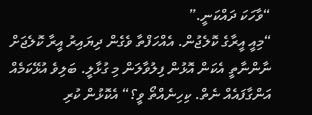“ވާހަކަ ދައްކަނީ.”
“މިއީ އީރާގެ ކޮލެޖުން. އެއްހަފްތާ ވެގެން ދިޔައިރު އީރާ ކޮލެޖަށް ނާންނާތީ އެކަން އޮޅުން ފިލުވާލަން މި ގުޅާލީ. ބަލިވެ އުޅޭކަމެއް އަންގާފައެއް ނެތް. ކިހިނެއްތޯ ވީ؟“ އެކޮޅުން ކުރި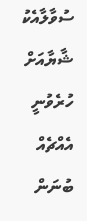ސުވާލާއެކު ޝާޔާއަށް ހުރެވުނީ އެއްޗެއް ބުނަން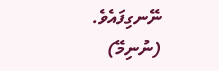ނޭނގިފައެވެ.
(ނުނިމޭ)